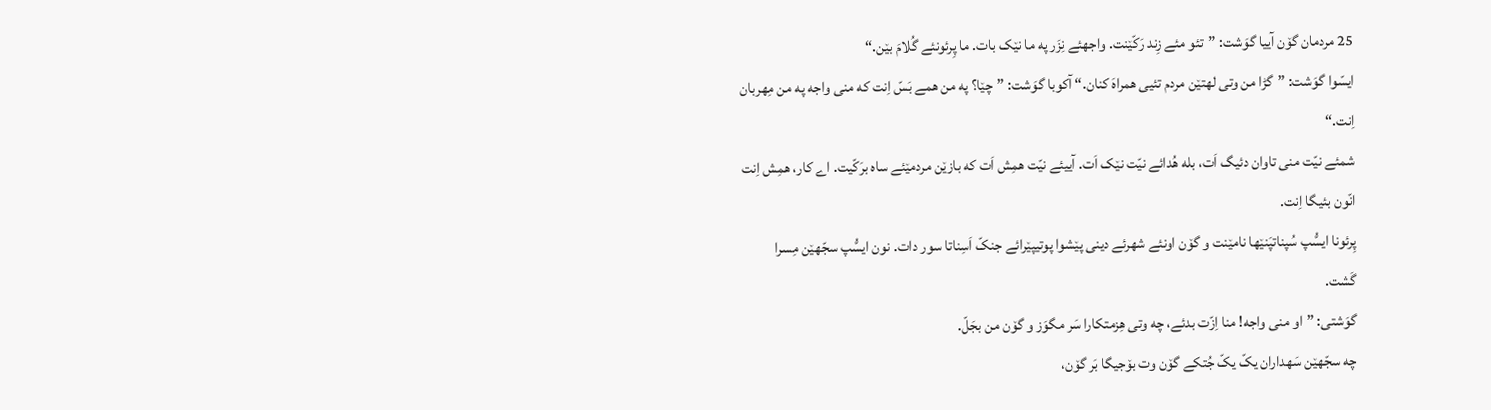25 مردمان گۆن آییا گوَشت: ”تئو مئے زِند رَکّێنت. واجهئے نِزَر په ما نێک بات. ما پِرئونئے گُلامَ بێن.“
ایسّوا گوَشت: ”گڑا من وتی لهتێن مردم تئیی همراهَ کنان.“ آکوبا گوَشت: ”چێا؟ په من همے بَسّ اِنت که منی واجه په من مِهربان اِنت.“
شمئے نیّت منی تاوان دئیگ اَت، بله هُدائے نیّت نێک اَت. آییئے نیّت همِش اَت که بازێن مردمێئے ساه برَکّیت. اے کار، همِش اِنت انّون بئیگا اِنت.
پِرئونا ایسُّپ سُپناتپَنێها نامێنت و گۆن اونئے شهرئے دینی پێشوا پوتیپێرائے جنکّ اَسِناتا سور دات. نون ایسُّپ سجّهێن مِسرا گَشت.
گوَشتی: ”او منی واجه! منا اِزّت بدئے، چه وتی هِزمتکارا سَر مگوَز و گۆن من بجَلّ.
چه سجّهێن سَهداران یکّ یکّ جُتکے گۆن وت بۆجیگا بَر گۆن،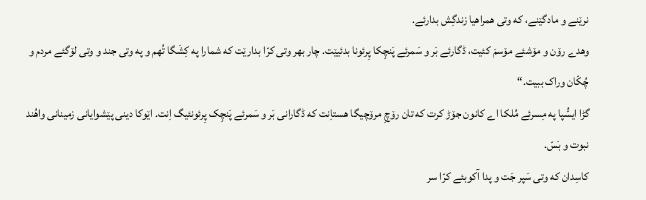نرێنے و مادگێنے، که وتی همراهیا زندگِش بدارئے.
وهدے رۆن و مۆشئے مۆسمَ کئیت، ڈگارئے بَر و سَمرئے پَنچِکا پِرئونا بدئیێت. چار بهر وتی کرّا بدارێت که شمارا په کِشَگا تُهم و په وتی جند و وتی لۆگئے مردم و چُکّان وراک ببیت.“
گڑا ایسُّپا په مِسرئے مُلکا اے کانون جۆڑ کرت که تان رۆچِ مرۆچیگا هستاِنت که ڈگارانی بَر و سَمرئے پَنچِک پِرئونئیگ اِنت. اێوکا دینی پێشوایانی زمینانی واهُند نبوت و بَسّ.
کاسِدان که وتی سَپر جَت و پدا آکوبئے کرّا سر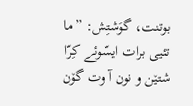بوتنت، گوَشتِش: ”ما تئیی برات ایسّوئے کِرّا شتێن و نون آ وت گۆن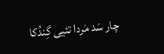چار سَد مَردا تئیی گِندُکا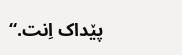پێداک اِنت.“